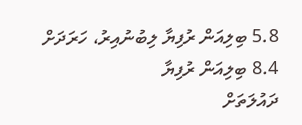5.8 ބިލިއަން ރުފިޔާ ލިބުނުއިރު، ހަރަދަށް 8.4 ބިލިއަން ރުފިޔާ
ދައުލަތަށް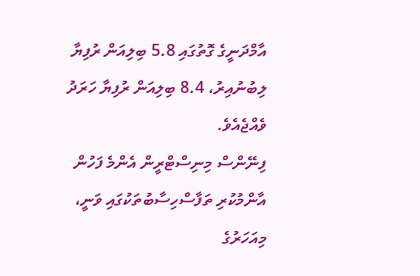އާމްދަނީގެ ގޮތުގައި 5.8 ބިލިއަން ރުފިޔާ ލިބުނުއިރު، 8.4 ބިލިއަން ރުފިޔާ ހަރަދު ވެއްޖެއެވެ.
ފިނޭންސް މިނިސްޓްރީން އެންމެ ފަހުން އާންމުކުރި ތަފާސްހިސާބުތަކުގައި ވަނީ، މިއަހަރުގެ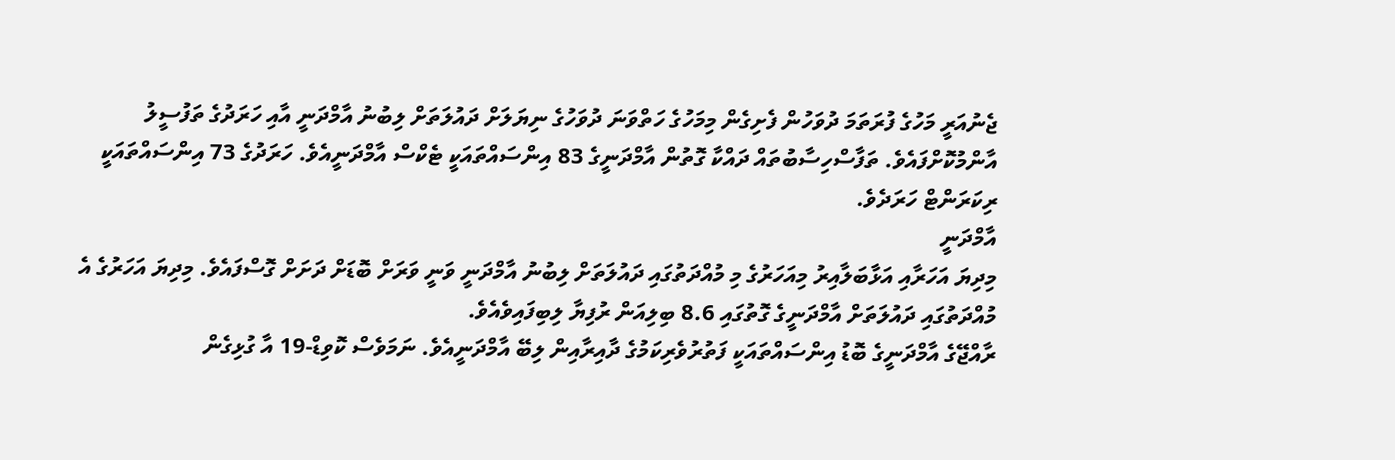ޖެނުއަރީ މަހުގެ ފުރަތަމަ ދުވަހުން ފެށިގެން މިމަހުގެ ހަތްވަނަ ދުވަހުގެ ނިޔަލަށް ދައުލަތަށް ލިބުނު އާމްދަނީ އާއި ހަރަދުގެ ތަފުސީލު އާންމުކޮށްފައެވެ. ތަފާސްހިސާބުތައް ދައްކާ ގޮތުން އާމްދަނީގެ 83 އިންސައްތައަކީ ޓެކްސް އާމްދަނީއެވެ. ހަރަދުގެ 73 އިންސައްތައަކީ ރިކަރަންޓް ހަރަދެވެ.
އާމްދަނީ
މިދިޔަ އަހަރާއި އަޅާބަލާއިރު މިއަހަރުގެ މި މުއްދަތުގައި ދައުލަތަށް ލިބުނު އާމްދަނީ ވަނީ ވަރަށް ބޮޑަށް ދަށަށް ގޮސްފައެވެ. މިދިޔަ އަހަރުގެ އެ މުއްދަތުގައި ދައުލަތަށް އާމްދަނީގެ ގޮތުގައި 8.6 ބިލިއަން ރުފިޔާ ލިބިފައިވެއެވެ.
ރާއްޖޭގެ އާމްދަނީގެ ބޮޑު އިންސައްތައަކީ ފަތުރުވެރިކަމުގެ ދާއިރާއިން ލިބޭ އާމްދަނީއެވެ. ނަމަވެސް ކޮވިޑް-19 އާ ގުޅިގެން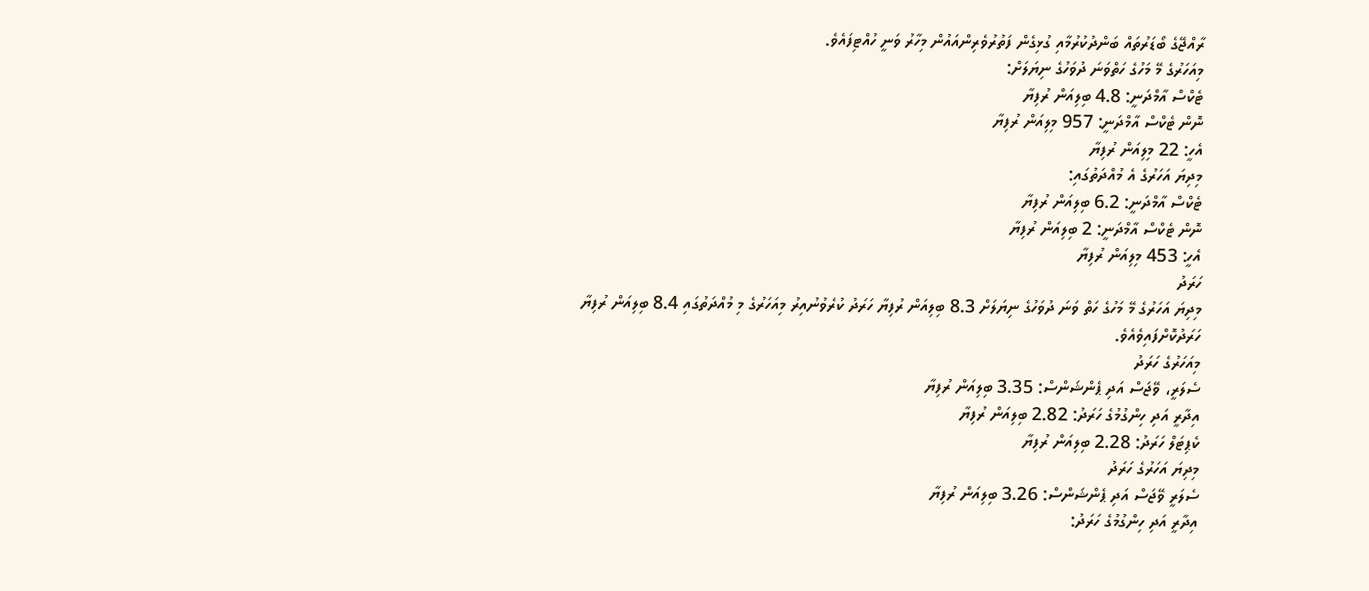ރާއްޖޭގެ ބޯޑަރުތައް ބަންދުކުރުމާއި ގުޅިގެން ފަތުރުވެރިންއައުން މިހާރު ވަނީ ހުއްޓިފައެވެ.
މިއަހަރުގެ މޭ މަހުގެ ހަތްވަނަ ދުވަހުގެ ނިޔަލަށް:
ޓެކްސް އާމްދަނީ: 4.8 ބިލިއަން ރުފިޔާ
ނޮން ޓެކްސް އާމްދަނީ: 957 މިލިއަން ރުފިޔާ
އެހީ: 22 މިލިއަން ރުފިޔާ
މިދިޔަ އަހަރުގެ އެ މުއްދަތުގައި:
ޓެކްސް އާމްދަނީ: 6.2 ބިލިއަން ރުފިޔާ
ނޮން ޓެކްސް އާމްދަނީ: 2 ބިލިއަން ރުފިޔާ
އެހީ: 453 މިލިއަން ރުފިޔާ
ހަރަދު
މިދިޔަ އަހަރުގެ މޭ މަހުގެ ހަތް ވަނަ ދުވަހުގެ ނިޔަލަށް 8.3 ބިލިއަން ރުފިޔާ ހަރަދު ކުރެވުނުއިރު މިއަހަރުގެ މި މުއްދަތުގައި 8.4 ބިލިއަން ރުފިޔާ ހަރަދުކޮށްފައިވެއެވެ.
މިއަހަރުގެ ހަރަދު
ސެލަރީ، ވޭޖަސް އަދި ޕެންޝަންސް: 3.35 ބިލިއަން ރުފިޔާ
އިދާރީ އަދި ހިންގުމުގެ ހަރަދު: 2.82 ބިލިއަން ރުފިޔާ
ކެޕިޓަލް ހަރަދު: 2.28 ބިލިއަން ރުފިޔާ
މިދިޔަ އަހަރުގެ ހަރަދު
ސެލަރީ ވޭޖަސް އަދި ޕެންޝަންސް: 3.26 ބިލިއަން ރުފިޔާ
އިދާރީ އަދި ހިންގުމުގެ ހަރަދު: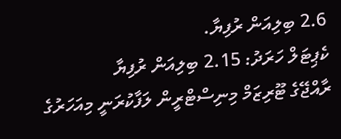2.6 ބިލިއަން ރުފިޔާ.
ކެޕިޓަލް ހަރަދު: 2.15 ބިލިއަން ރުފިޔާ
ރާއްޖޭގެ ޓޫރިޒަމް މިނިސްޓްރީން ލަފާކުރަނީ މިއަހަރުގެ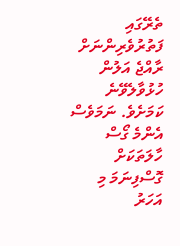ތެރޭގައި ފަތުރުވެރިންނަށް ރާއްޖެ އަލުން ހުޅުވާލެވޭނެ ކަމަށެވެ. ނަމަވެސް އެންމެ ގޯސް ހާލަތަކަށް ގޮސްފިނަމަ މި އަހަރު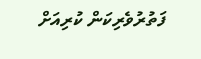ފަތުރުވެރިކަން ކުރިއަށް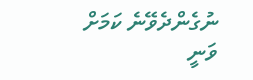ނުގެންދެވޭނެ ކަމަށް ވަނީ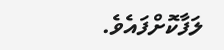ލަފާކޮށްފައެވެ.